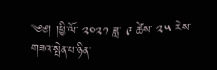༄༅། །ཕྱི་ལོ་ ༢༠༢༡ ཟླ་ ༩ ཚེས་ ༢༥ རེས་གཟའ་སྤེན་པ་ཉིན་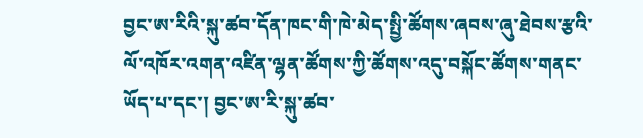བྱང་ཨ་རིའི་སྐུ་ཚབ་དོན་ཁང་གི་ཁེ་མེད་སྤྱི་ཚོགས་ཞབས་ཞུ་ཐེབས་རྩའི་ལོ་འཁོར་འགན་འཛིན་ལྷན་ཚོགས་ཀྱི་ཚོགས་འདུ་བསྐོང་ཚོགས་གནང་ཡོད་པ་དང་། བྱང་ཨ་རི་སྐུ་ཚབ་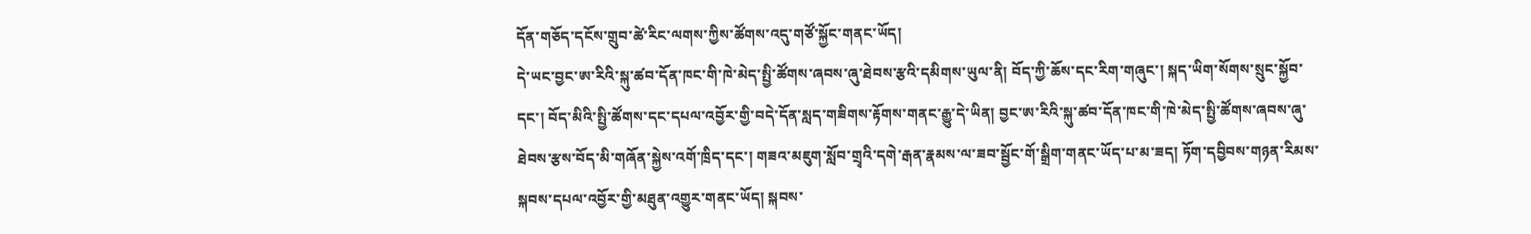དོན་གཅོད་དངོས་གྲུབ་ཚེ་རིང་ལགས་ཀྱིས་ཚོགས་འདུ་གཙོ་སྐྱོང་གནང་ཡོད།
དེ་ཡང་བྱང་ཨ་རིའི་སྐུ་ཚབ་དོན་ཁང་གི་ཁེ་མེད་སྤྱི་ཚོགས་ཞབས་ཞུ་ཐེབས་རྩའི་དམིགས་ཡུལ་ནི། བོད་ཀྱི་ཆོས་དང་རིག་གཞུང་། སྐད་ཡིག་སོགས་སྲུང་སྐྱོབ་དང་། བོད་མིའི་སྤྱི་ཚོགས་དང་དཔལ་འབྱོར་གྱི་བདེ་དོན་སླད་གཟིགས་རྟོགས་གནང་རྒྱུ་དེ་ཡིན། བྱང་ཨ་རིའི་སྐུ་ཚབ་དོན་ཁང་གི་ཁེ་མེད་སྤྱི་ཚོགས་ཞབས་ཞུ་ཐེབས་རྩས་བོད་མི་གཞོན་སྐྱེས་འགོ་ཁྲིད་དང་། གཟའ་མཇུག་སློབ་གྲྭའི་དགེ་རྒན་རྣམས་ལ་ཟབ་སྦྱོང་གོ་སྒྲིག་གནང་ཡོད་པ་མ་ཟད། ཏོག་དབྱིབས་གཉན་རིམས་སྐབས་དཔལ་འབྱོར་གྱི་མཐུན་འགྱུར་གནང་ཡོད། སྐབས་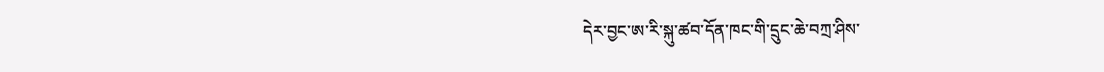དེར་བྱང་ཨ་རི་སྐུ་ཚབ་དོན་ཁང་གི་དྲུང་ཆེ་བཀྲ་ཤིས་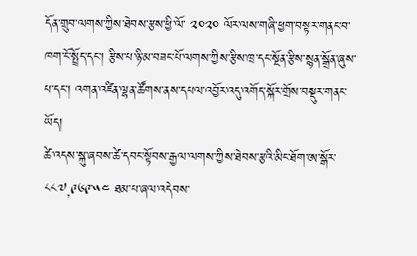དོན་གྲུབ་ལགས་ཀྱིས་ཐེབས་རྩས་ཕྱི་ལོ་ ༢༠༢༠ ལོར་ལས་གཞི་ཕྱག་བསྟར་གནང་བ་ཁག་ངོ་སྤྲོད་དང་། རྩིས་པ་ཉི་མ་བཟང་པོ་ལགས་ཀྱིས་རྩིས་ཁྲ་དང་སྔོན་རྩིས་སྙན་སྒྲོན་ཞུས་པ་དང་། འགན་འཛིན་ལྷན་ཚོགས་ནས་དཔལ་འབྱོར་འདུ་འགོད་སྐོར་གྲོས་བསྡུར་གནང་ཡོད།
ཚེ་འདས་སྐུ་ཞབས་ཚེ་དབང་སྟོབས་རྒྱལ་ལགས་ཀྱིས་ཐེབས་རྩའི་མིང་ཐོག་ཨ་སྒོར་ ༨༨༧,༩༦༩་༥༤ ཐམ་པ་ཞལ་འདེབས་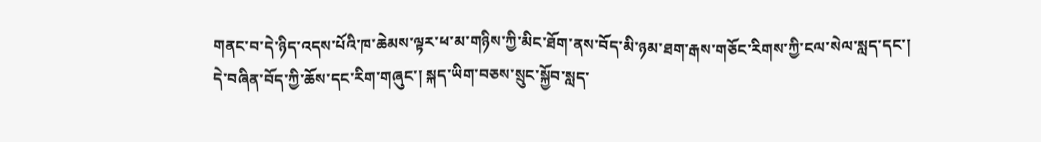གནང་བ་དེ་ཉིད་འདས་པོའི་ཁ་ཆེམས་ལྟར་ཕ་མ་གཉིས་ཀྱི་མིང་ཐོག་ནས་བོད་མི་ཉམ་ཐག་རྒས་གཅོང་རིགས་ཀྱི་ངལ་སེལ་སླད་དང་། དེ་བཞིན་བོད་ཀྱི་ཆོས་དང་རིག་གཞུང་། སྐད་ཡིག་བཅས་སྲུང་སྐྱོབ་སླད་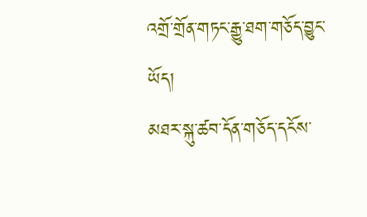འགྲོ་གྲོན་གཏང་རྒྱུ་ཐག་གཅོད་བྱུང་ཡོད།
མཐར་སྐུ་ཚབ་དོན་གཅོད་དངོས་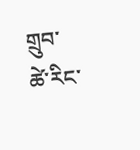གྲུབ་ཚེ་རིང་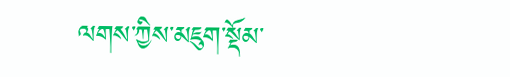ལགས་ཀྱིས་མཇུག་སྡོམ་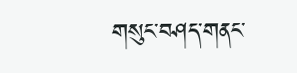གསུང་བཤད་གནང་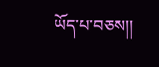ཡོད་པ་བཅས།།